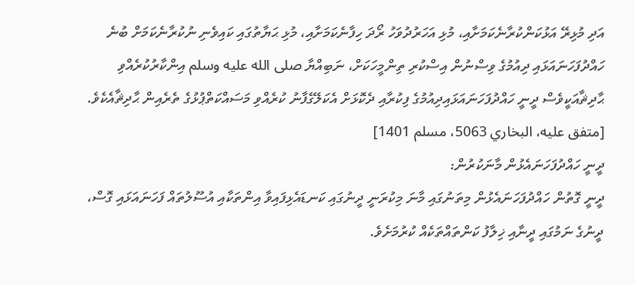އަދި މުޅިރޭ އަޅުކަންކުރާނެކަމަށާއި، މުޅި އަހަރުދުވަހު ރޯދަ ހިފާނެކަމަށާއި، މުޅި ޙަޔާތުގައި ކައިވެނި ނުކުރާނެކަމަށް ބުނެ ހައްދުފަހަނައަޅައި ދިއުމުގެ ވިސްނުން އިސްކުރި ތިންމީހަކަށް، ނަބިއްޔާ صلى الله عليه وسلم އިންކާރުކުރެއްވި ޙާދިޘާއަކީވެސް ދީނީ ހައްދުފަހަނައަޅައިދިއުމުގެ ފިކުރާއި ދެކޮޅަށް އެކަލޭގެފާނު ކުރެއްވި މަސައްކަތްޕުޅުގެ ތެރެއިން ޙާދިޘާއެކެވެ. [متفق عليه، البخاري 5063، مسلم 1401]
ދީނީ ހައްދުފަހަނައެޅުން މާނަކުރުން:
ދީނީ ގޮތުން ހައްދުފަހަނައެޅުން މިތަނުގައި މާނަ މިކުރަނީ ދީނުގައި ކަނޑައެޅިފައިވާ އިންތަކާއި އުސޫލުތައް ފަހަނައަޅައި ގޮސް، ދީނުގެ ނަމުގައި ދީނާއި ޚިލާފު ކަންތައްތަކެއް ކުރުމަށެވެ.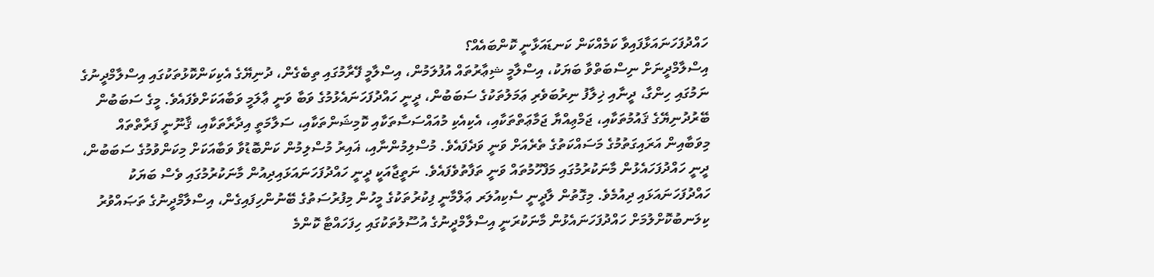ހައްދުފަހަނައަޅާފައިވާ ކަމެއްކަން ކަނޑައަޅާނީ ކޮންބައެއް؟
އިސްލާމްދީނަށް ނިސްބަތްވާ ބަޔަކު، އިސްލާމީ ޝިޢާރުތައް އުފުލަމުން، އިސްލާމީ ފޭރާމުގައި ތިބެގެން، ދުނިޔޭގެ އެކިކަންކޮޅުތަކުގައި އިސްލާމްދީނުގެ ނަމުގައި ހިންގާ، ދީނާއި ޚިލާފު ނިރުބަވެރި ޢަމަލުތަކުގެ ސަބަބުން، ދީނީ ހައްދުފަހަނައެޅުމުގެ ވަބާ ވަނީ ޢާލަމީ ވަބާއަކަށްވެފައެވެ. މީގެ ސަބަބުން ބޭރުދުނިޔޭގެ ޤައުމުތަކާއި، ޖަމްޢިއްޔާ ޖަމާޢަތްތަކާއި، އެކިއެކި މުއައްސަސާތަކާއި ކޮމިޝަންތަކާއި، ސަލާމަތީ އިދާރާތަކާއި، ޤާނޫނީ ފަރާތްތައް މިވަބާއިން އަރައިގަތުމުގެ މަސައްކަތުގެ ތެރެއަށް ވަނީ ވަދެފައެވެ. މުސްލިމުންނާއި، ޣައިރު މުސްލިމުން ކަންބޮޑުވާ ވަބާއަކަށް މިކަންވުމުގެ ސަބަބުން، ދީނީ ހައްދުފަހައެޅުން މާނަކުރުމުގައި މަފްހޫމުތައް ވަނީ ތަފާތުވެފައެވެ. ނަތީޖާއަކީ ދީނީ ހައްދުފަހަނައަޅައިދިއުން މާނަކުރުމުގައި ވެސް ބަޔަކު ހައްދުފަހަނައަޅައި ދިއުމެވެ. މިގޮތުން ލާދީނީ ސެކިއުލަރ ޢަލްމާނީ ފިކުރުތަކުގެ މީހުން މިފުރުސަތުގެ ބޭނުންހިފައިގެން، އިސްލާމްދީނުގެ ތަޞައްވުރު ކިލަނބުކޮށްލުމަށް ހައްދުފަހަނައެޅުން މާނަކުރަނީ އިސްލާމްދީނުގެ އުސޫލުތަކުގައި ހިފަހައްޓާ ކޮންމެ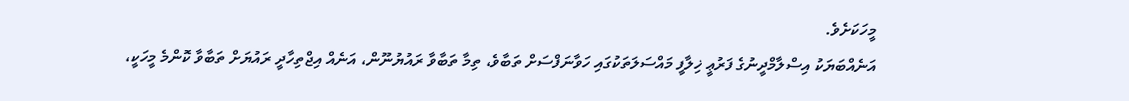މީހަކަށެވެ.
އަނެއްބަޔަކު އިސްލާމްދީނުގެ ފަރުޢީ ޚިލާފީ މައްސަލަތަކުގައި ހަވާނަފްސަށް ތަބާވެ، ތިމާ ތަބާވާ ރައުޔުނޫން، އަނެއް އިޖްތިހާދީ ރައުޔަށް ތަބާވާ ކޮންމެ މީހަކީ،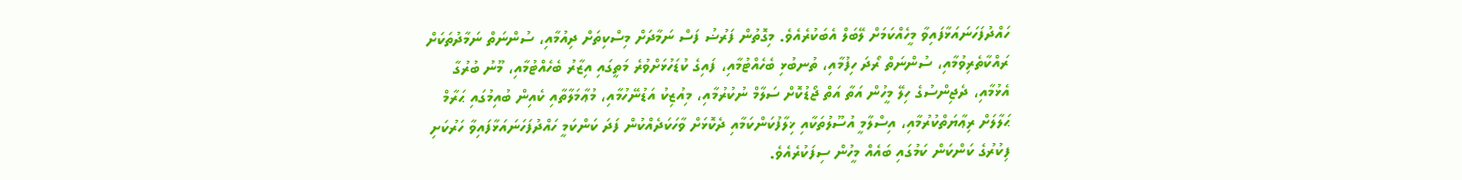ހައްދުފަހަނައަޅާފައިވާ މީހެއްކަމަށް ލޭބަލް އެބަކުރެއެވެ. މިގޮތުން ފަރުޟު ފަސް ނަމާދަށް މިސްކިތަށް ދިއުމާއި، ސުންނަތް ނަމާދުތަކަށް ރައްކާތެރިވުމާއި، ސުންނަތް ރޯދަ ހިފުމާއި، ތުނބުޅި ބެހެއްޓުމާއި، ފައިގެ ކުޑަހުޅަށްވުރެ މަތީގައި އިޒާރު ބެހެއްޓުމާއި، މޫނު ބުރުގާ އެޅުމާއި، ދެޖިންސުގެ ހިލޭ މީހުން އަތާ އަތް ޖޯޑުކޮށް ސަލާމް ނުކުރުމާއި، މިއުޒިކު އަޑުނޭހުމާއި، މުޢާމަލާތާއި ކެއިން ބުއިމުގައި ޙަރާމް ޙަލާލަށް ރިޢާޔަތްކުރުމާއި، އިސްލާމީ އުސޫލުތަކާއި ޚިލާފުކަންކަމާއި ދެކޮޅަށް ވާހަކަދެއްކުން ފަދަ ކަންކަމީ ހައްދުފަހަނައަޅާފައިވާ ހަރުކަށި ފިކުރުގެ ކަންކަން ކަމުގައި ބައެއް މީހުން ސިފަކުރެއެވެ.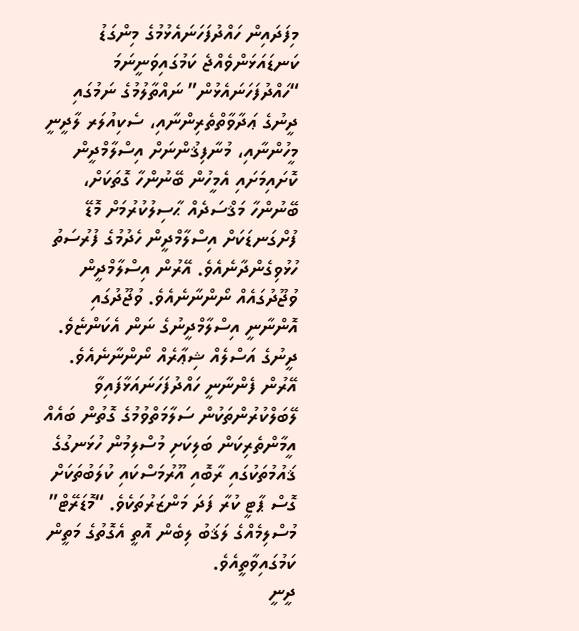މިފަދައިން ހައްދުފަހަނައެޅުމުގެ މިންގަޑު ކަނޑައަޅަންވެއްޖެ ކަމުގައިވަނީނަމަ “ހައްދުފަހަނައެޅުން” ނައްތާލުމުގެ ނަމުގައި ދީނުގެ ޢަދާވާތްތެރިންނާއި، ސެކިއުލަރ ލާދީނީ މީހުންނާއި، މުނާފިޤުންނަށް އިސްލާމްދީން ކޮށައިމަށައި އެމީހުން ބޭނުންހާ ގޮތަކަށް، ބޭނުންހާ މަޤްސަދެއް ޙާސިލުކުރުމަށް މޮޑޭ ފުށްގަނޑަކަށް އިސްލާމްދީން ހެދުމުގެ ފުރުސަތު ހުޅުވިގެންދާނެއެވެ. އޭރުން އިސްލާމްދީން ވުޖޫދުގައެއް ނޯންނާނެއެވެ. ވުޖޫދުގައި އޮންނާނީ އިސްލާމްދީނުގެ ނަން އެކަންޏެވެ. ދީނުގެ އަސްލެއް ޝިޢާރެއް ނޯންނާނެއެވެ. އޭރުން ފެންނާނީ ހައްދުފަހަނައަޅާފައިވާ ލޭބަލްކުރުންތަކުން ސަލާމަތްވުމުގެ ގޮތުން ބައެއް އީމާންތެރިކަން ބަލިކަށި މުސްލިމުން ހުޅަނގުގެ ޤައުމުތަކުގައި ރާބޮއި އޫރުމަސްކައި ކުލަބުތަކަށް ގޮސް ޕާޓީ ކުރާ ފަދަ މަންޒަރުތަކެވެ. “މޮޑަރޭޓް” މުސްލިމެއްގެ ލަޤަބު ލިބެން އޮތީ އެގޮތުގެ މަތީން ކަމުގައިވާތީއެވެ.
ދީނީ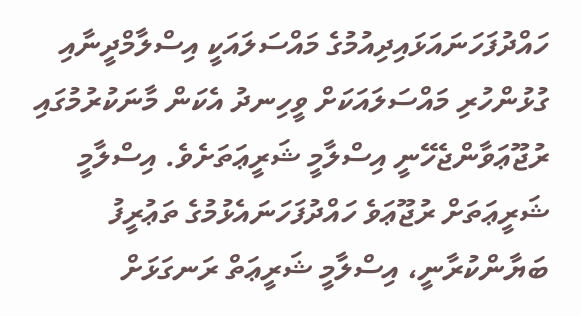ހައްދުފަހަނައަޅައިދިއުމުގެ މައްސަލައަކީ އިސްލާމްދީނާއި ގުޅުންހުރި މައްސަލައަކަށް ވީހިނދު އެކަން މާނަކުރުމުގައި ރުޖޫޢަވާންޖެހޭނީ އިސްލާމީ ޝަރީޢަތަށެވެ. އިސްލާމީ ޝަރީޢަތަށް ރުޖޫޢަވެ ހައްދުފަހަނައެޅުމުގެ ތަޢުރީފު ބަޔާންކުރާނީ، އިސްލާމީ ޝަރީޢަތް ރަނގަޅަށް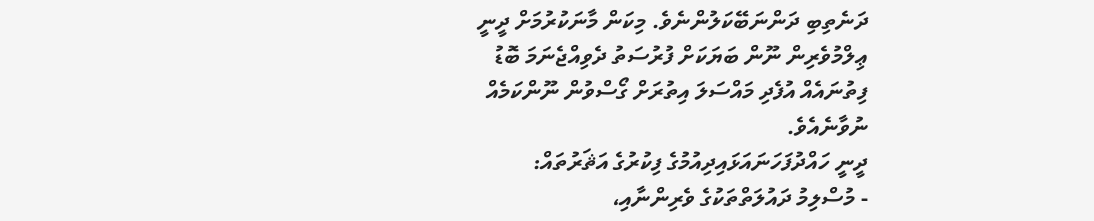ދަނެތިބި ދަންނަބޭކަލުންނެވެ. މިކަން މާނަކުރުމަށް ދީނީ ޢިލްމުވެރިން ނޫން ބަޔަކަށް ފުރުސަތު ދެވިއްޖެނަމަ ބޮޑު ފިތުނައެއް އުފެދި މައްސަލަ އިތުރަށް ގޯސްވުން ނޫންކަމެއް ނުވާނެއެވެ.
ދީނީ ހައްދުފަހަނައަޅައިދިއުމުގެ ފިކުރުގެ އަޘަރުތައް:
- މުސްލިމު ދައުލަތްތަކުގެ ވެރިންނާއި،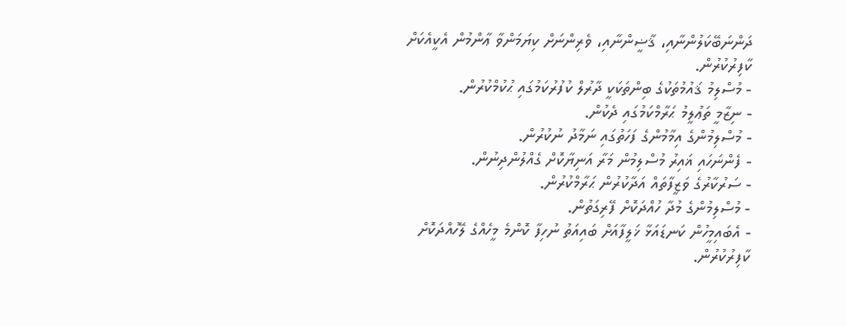ދަންނަބޭކަލުންނާއި، ޤާޟީންނާއި، ވެރިންނަށް ކިޔަމަންވާ ޢާންމުން އެކީއެކަށް ކާފިރުކުރުން.
- މުސްލިމު ޤައުމުތަކުގެ ބިންތަކަކީ ދާރުލް ކުފުރުކަމުގައި ޙުކުމްކުރުން.
- ނިޒާމީ ތަޢުލީމު ޙަރާމްކަމުގައި ދެކުން.
- މުސްލިމުންގެ އިމާމުންގެ ފަހަތުގައި ނަމާދު ނުކުރުން.
- ފެންނަހައި ޣައިރު މުސްލިމުން މަރާ އަނިޔާކޮށް ގެއްލުންދިނުން.
- ސަރުކާރުގެ ވަޒީފާތައް އަދާކުރުން ޙަރާމްކުރުން.
- މުސްލިމުންގެ މުދާ ހުއްދަކޮށް ފޭރިގަތުން.
- އެބައިމީހުން ކަނޑައަޅާ ޚަލީފާއަށް ބައިއަތު ނުހިފާ ކޮންމެ މީހެއްގެ ލޭހުއްދަކޮށް ކާފިރުކުރުން.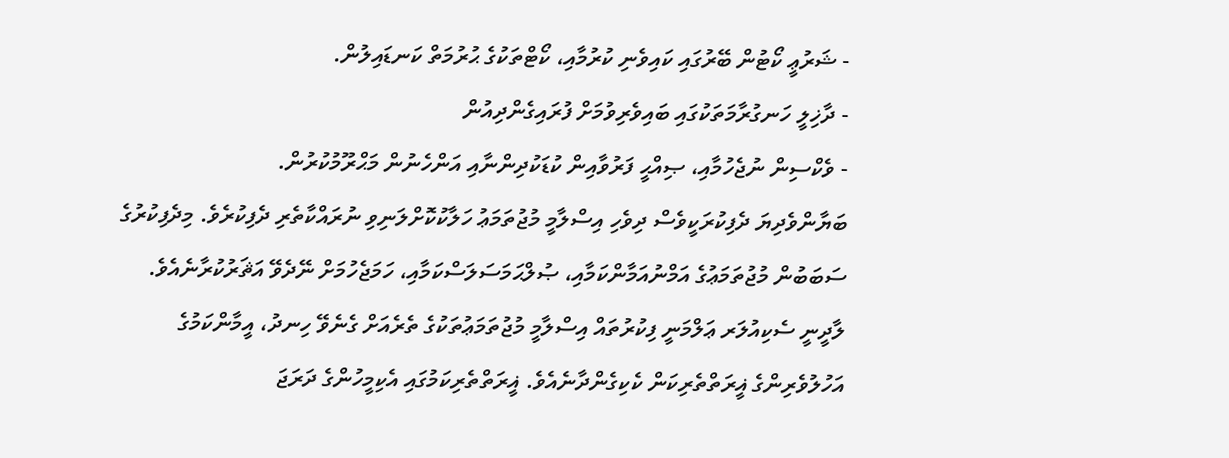- ޝަރުޢީ ކޯޓުން ބޭރުގައި ކައިވެނި ކުރުމާއި، ކޯޓްތަކުގެ ޙުރުމަތް ކަނޑައިލުން.
- ދާޚިލީ ހަނގުރާމަތަކުގައި ބައިވެރިވުމަށް ފުރައިގެންދިއުން
- ވެކްސިން ނުޖެހުމާއި، ޞިއްޙީ ފަރުވާއިން ކުޑަކުދިންނާއި އަންހެނުން މަޙްރޫމުކުރުން.
ބަޔާންވެދިޔަ ދެފިކުރަކީވެސް ދިވެހި އިސްލާމީ މުޖުތަމަޢު ހަލާކުކޮށްލަނިވި ނުރައްކާތެރި ދެފިކުރެވެ. މިދެފިކުރުގެ ސަބަބުން މުޖުތަމަޢުގެ އަމްނުއަމާންކަމާއި، ޞުލްޙަމަސަލަސްކަމާއި، ހަމަޖެހުމަށް ނޭދެވޭ އަޘަރުކުރާނެއެވެ.
ލާދީނީ ސެކިއުލަރ ޢަލްމަނީ ފިކުރުތައް އިސްލާމީ މުޖުތަމަޢުތަކުގެ ތެރެއަށް ގެނެވޭ ހިނދު، އީމާންކަމުގެ އަހުލުވެރިންގެ ޣީރަތްތެރިކަން ކެކިގެންދާނެއެވެ. ޣީރަތްތެރިކަމުގައި އެކިމީހުންގެ ދަރަޖަ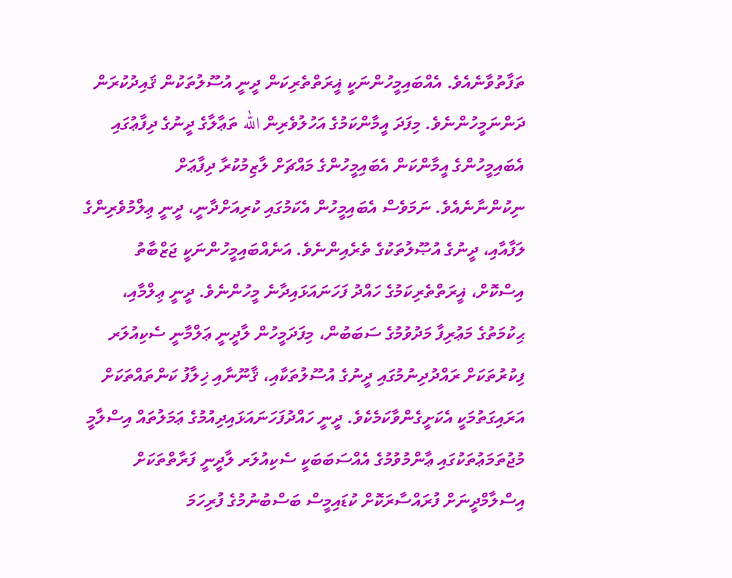ތަފާތުވާނެއެވެ. އެއްބައިމީހުންނަކީ ޣީރަތްތެރިކަން ދީނީ އުސޫލުތަކުން ޤައިދުކުރަން ދަންނަމީހުންނެވެ. މިފަދަ އީމާންކަމުގެ އަހުލުވެރިން الله ތަޢާލާގެ ދީނުގެ ދިފާޢުގައި އެބައިމީހުންގެ އީމާންކަން އެބައިމީހުންގެ މައްޗަށް ލާޒިމުކުރާ ދިފާޢަށް ނިކުންނާނެއެވެ. ނަމަވެސް އެބައިމީހުން އެކަމުގައި ކުރިއަށްދާނީ، ދީނީ ޢިލްމުވެރިންގެ ލަފާއާއި، ދީނުގެ އުޞޫލުތަކުގެ ތެރެއިންނެވެ. އަނެއްބައިމީހުންނަކީ ޖަޒްބާތު އިސްކޮށް، ޣީރަތްތެރިކަމުގެ ހައްދު ފަހަނައަޅައިދާނެ މީހުންނެވެ. ދީނީ ޢިލްމާއި، ޙިކުމަތުގެ މަޢުރިފާ މަދުވުމުގެ ސަބަބުން، މިފަދަމީހުން ލާދީނީ ޢަލްމާނީ ސެކިއުލަރ ފިކުރުތަކަށް ރައްދުދިނުމުގައި ދީނުގެ އުސޫލުތަކާއި، ޤާނޫނާއި ޚިލާފު ކަންތައްތަކަށް އަރައިގަތުމަކީ އެކަށީގެންވާކަމެކެވެ. ދީނީ ހައްދުފަހަނައަޅައިދިއުމުގެ ޢަމަލުތައް އިސްލާމީ މުޖުތަމަޢުތަކުގައި ޢާންމުވުމުގެ އެއްސަބަބަކީ ސެކިއުލަރ ލާދީނީ ފަރާތްތަކަށް އިސްލާމްދީނަށް ފުރައްސާރަކޮށް ކުޑައިމީސް ބަސްބުނުމުގެ ފުރިހަމަ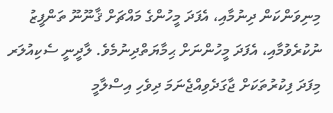މިނިވަންކަން ދިނުމާއި، އެފަދަ މީހުންގެ މައްޗަށް ޤާނޫނޫ ތަންފީޒު ނުކުރެވުމާއި، އެފަދަ މީހުންނަށް ޙިމާޔަތްދިނުމެވެ. ލާދީނީ ސެކިއުލަރ މިފަދަ ފިކުރުތަކަށް ޖާގަދެވިއްޖެނަމަ ދިވެހި އިސްލާމީ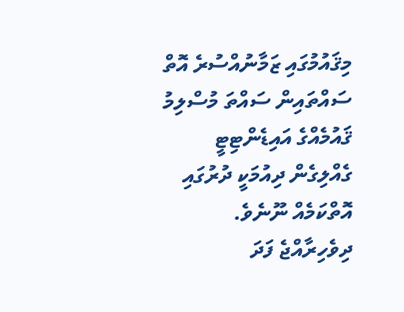މިޤައުމުގައި ޒަމާނުއްސުރެ އޮތް ސައްތައިން ސައްތަ މުސްލިމު ޤައުމެއްގެ އައިޑެންޓިޓީ ގެއްލިގެން ދިއުމަކީ ދުރުގައި އޮތްކަމެއް ނޫނެވެ. ދިވެހިރާއްޖެ ފަދަ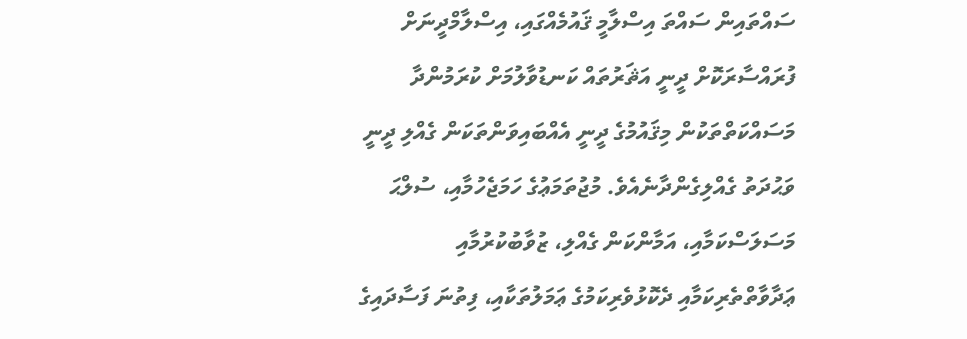ސައްތައިން ސައްތަ އިސްލާމީ ޤައުމެއްގައި، އިސްލާމްދީނަށް ފުރައްސާރަކޮށް ދީނީ އަޘަރުތައް ކަނޑުވާލުމަށް ކުރަމުންދާ މަސައްކަތްތަކުން މިޤައުމުގެ ދީނީ އެއްބައިވަންތަކަން ގެއްލި ދީނީ ވަޙުދަތު ގެއްލިގެންދާނެއެވެ. މުޖުތަމަޢުގެ ހަމަޖެހުމާއި، ސުލްޙަ މަސަލަސްކަމާއި، އަމާންކަން ގެއްލި، ޒުވާބުކުރުމާއި ޢަދާވާތްތެރިކަމާއި ދެކޮޅުވެރިކަމުގެ ޢަމަލުތަކާއި، ފިތުނަ ފަސާދައިގެ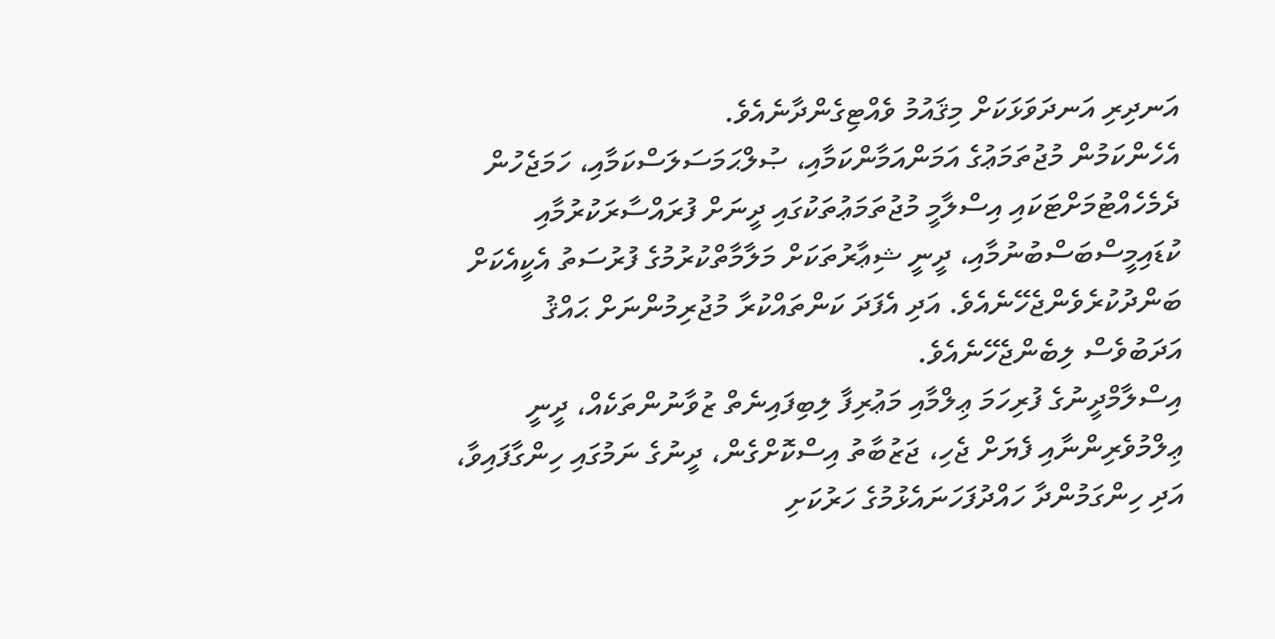އަނދިރި އަނދަވަޅަކަށް މިޤައުމު ވެއްޓިގެންދާނެއެވެ.
އެހެންކަމުން މުޖުތަމަޢުގެ އަމަންއަމާންކަމާއި، ޞުލްޙަމަސަލަސްކަމާއި، ހަމަޖެހުން ދެމެހެއްޓުމަށްޓަކައި އިސްލާމީ މުޖުތަމަޢުތަކުގައި ދީނަށް ފުރައްސާރަކުރުމާއި ކުޑައިމީސްބަސްބުނުމާއި، ދީނީ ޝިޢާރުތަކަށް މަލާމާތްކުރުމުގެ ފުރުސަތު އެކީއެކަށް ބަންދުކުރެވެންޖެހޭނެއެވެ. އަދި އެފަދަ ކަންތައްކުރާ މުޖުރިމުންނަށް ޙައްޤު އަދަބުވެސް ލިބެންޖެހޭނެއެވެ.
އިސްލާމްދީނުގެ ފުރިހަމަ ޢިލްމާއި މަޢުރިފާ ލިބިފައިނެތް ޒުވާނުންތަކެއް، ދީނީ ޢިލްމުވެރިންނާއި ފެޔަށް ޖެހި، ޖަޒުބާތު އިސްކޮށްގެން، ދީނުގެ ނަމުގައި ހިންގާފައިވާ، އަދި ހިންގަމުންދާ ހައްދުފަހަނައެޅުމުގެ ހަރުކަށި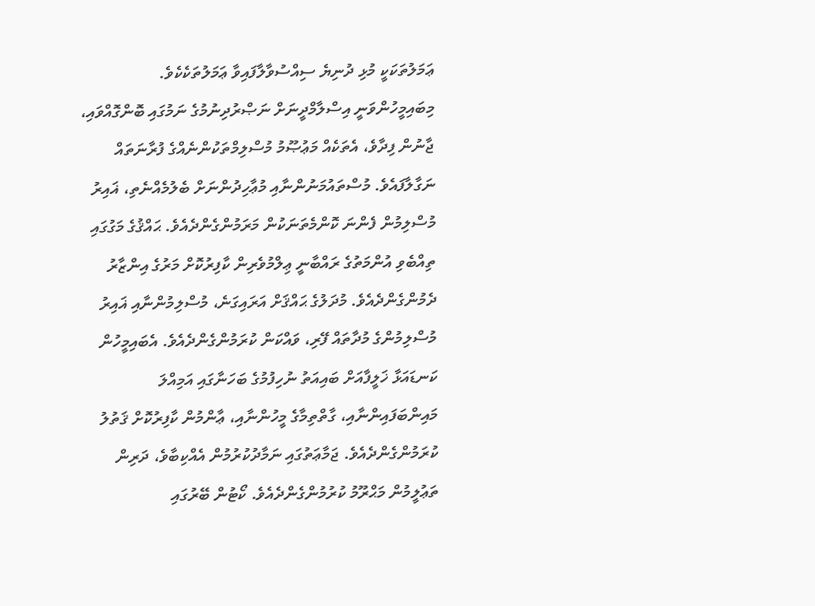ޢަމަލުތަކަކީ މުޅި ދުނިޔެ ސިއްސުވާލާފައިވާ ޢަމަލުތަކެކެވެ. މިބައިމީހުންވަނީ އިސްލާމްދީނަށް ނަޞްރުދިނުމުގެ ނަމުގައި ބޮންގޮއްވައި، ޖާނުން ފިދާވެ، އެތަކެއް މަޢުޞޫމު މުސްލިމްތަކުންނެއްގެ ފުރާނަތައް ނަގާލާފައެވެ. މުސްތައުމަނުންނާއި މުޢާހިދުންނަށް ބެލުމެއްނެތި، ޣައިރު މުސްލިމުން ފެންނަ ކޮންމެތަނަކުން މަރަމުންގެންދެއެވެ. ޙައްޤުގެ މަގުގައި ތިއްބެވި އުންމަތުގެ ރައްބާނީ ޢިލްމުވެރިން ކާފިރުކޮށް މަރުގެ އިންޒާރު ދެމުންގެންދެއެވެ. މުދަލުގެ ޙައްޤަށް އަރައިގަނެ، މުސްލިމުންނާއި ޣައިރު މުސްލިމުންގެ މުދާތައް ފޭރި، ވައްކަން ކުރަމުންގެންދެއެވެ. އެބައިމީހުން ކަނޑައަޅާ ޚަލީފާއަށް ބައިއަތު ނުހިފުމުގެ ބަހަނާގައި އަމިއްލަ މައިންބަފައިންނާއި، ގާތްތިމާގެ މީހުންނާއި، ޢާންމުން ކާފިރުކޮށް ޤަތުލު ކުރަމުންގެންދެއެވެ. ޖަމާޢަތުގައި ނަމާދުކުރުމުން އެއްކިބާވެ، ދަރިން ތަޢުލީމުން މަޙްރޫމު ކުރުމުންގެންދެއެވެ. ކޯޓުން ބޭރުގައި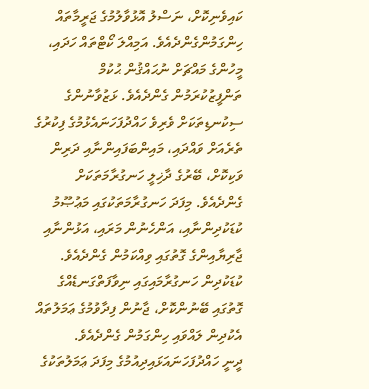ކައިވެނިކޮށް، ނަސްލު އޮޅުވާލުމުގެ ޖަރީމާތައް ހިންގަމުންގެންދެއެވެ. އަމިއްލަ ކޯޓްތައް ހަދައި، މީހުންގެ މައްޗަށް ނުޙައްޤުން ޙުކުމް ތަންފީޒުކުރަމުން ގެންދެއެވެ. ޅަޒުވާނުންގެ ސިކުނޑިތަކަށް ވެރިވެ ހައްދުފަހަނައެޅުމުގެ ފިކުރުގެ ތެރެއަށް ވައްދައި، މައިންބަފައިންނާއި ދަރިން ވަކިކޮށް، ބޭރުގެ ދާޚިލީ ހަނގުރާމަތަކަށް ގެންދެއެވެ. މިފަދަ ހަނގުރާމަތަކުގައި މަޢުޞޫމު ކުޑަކުދިންނާއި، އަންހެނުން މަރައި، އަޅުންނާއި ޖާރިޔާއިންގެ ގޮތުގައި ވިއްކަމުން ގެންދެއެވެ. ކުޑަކުދިން ހަނގުރާމައިގައި ނިވާފަތްގަނޑެއްގެ ގޮތުގައި ބޭނުންކޮށް، ޖާނުން ފިދާވުމުގެ ޢަމަލުތައް އެކުދިން ލައްވައި ހިންގަމުން ގެންދެއެވެ.
ދީނީ ހައްދުފަހަނައަޅައިދިއުމުގެ މިފަދަ ޢަމަލުތަކުގެ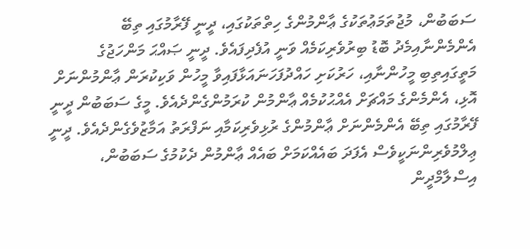ސަބަބުން، މުޖުތަމަޢުތަކުގެ ޢާންމުންގެ ހިތްތަކުގައި، ދީނީ ފޭރާމުގައި ތިބޭ އެންމެންނާއިމެދު ބޮޑު ބިރުވެރިކަމެއް ވަނީ އުފެދިފައެވެ. ދީނީ ޞައްޙަ މަންހަޖުގެ މަތީގައިތިބި މީހުންނާއި، ހަރުކަށި ހައްދުފަހަނައަޅާފައިވާ މީހުން ވަކިކުރަން ޢާންމުންނަށް އޮޅި، އެންމެންގެ މައްޗަށް އެއްޙުކުމެއް ޢާންމުން ކުރަމުންގެންދެއެވެ. މީގެ ސަބަބުން ދީނީ ފޭރާމުގައި ތިބޭ އެންމެންނަށް ޢާންމުންގެ ރުޅިވެރިކަމާއި ނަފްރަތު އަމާޒުވެގެންދެއެވެ. ދީނީ ޢިލްމުވެރިންނަކީވެސް އެފަދަ ބައެއްކަމަށް ބައެއް ޢާންމުން ދެކުމުގެ ސަބަބުން، އިސްލާމްދީން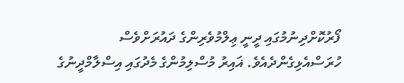ފޯރުކޮށްދިނުމުގައި ދީނީ ޢިލްމުވެރިންގެ ދައުރަށްވެސް ހުރަސްއެޅިގެންދެއެވެ. ޣައިރު މުސްލިމުންގެ މެދުގައި އިސްލާމްދީނުގެ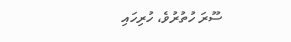ސޫރަ ހުތުރުވެ، ހުރިހައި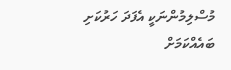މުސްލިމުންނަކީ އެފަދަ ހަރުކަށި ބައެއްކަމަށް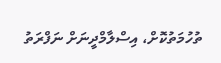ތުހުމަތުކޮށް، އިސްލާމްދީނަށް ނަފްރަތު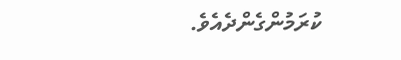ކުރަމުންގެންދެއެވެ.